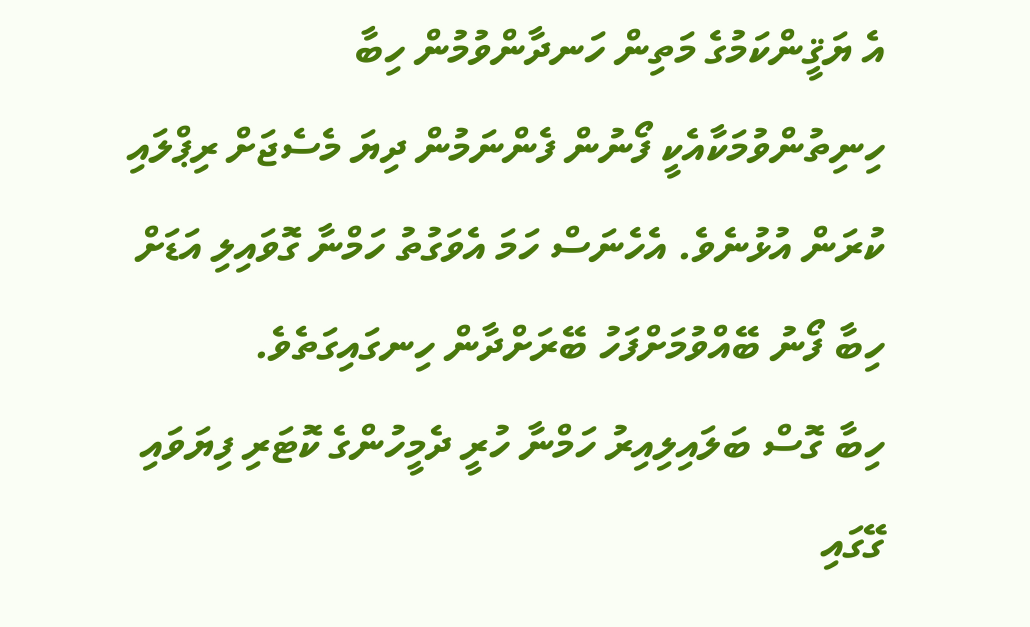އެ ޔަޤީންކަމުގެ މަތިން ހަނދާންވުމުން ހިބާ ހިނިތުންވުމަކާއެކީ ފޯނުން ފެންނަމުން ދިޔަ މެސެޖަށް ރިޕްލައި ކުރަން އުޅުނެވެ. އެހެނަސް ހަމަ އެވަގުތު ހަމްނާ ގޮވައިލި އަޑަށް ހިބާ ފޯނު ބޭއްވުމަށްފަހު ބޭރަށްދާން ހިނގައިގަތެވެ.
ހިބާ ގޮސް ބަލައިލިއިރު ހަމްނާ ހުރީ ދެމީހުންގެ ކޮޓަރި ފިޔަވައި ގޭގައި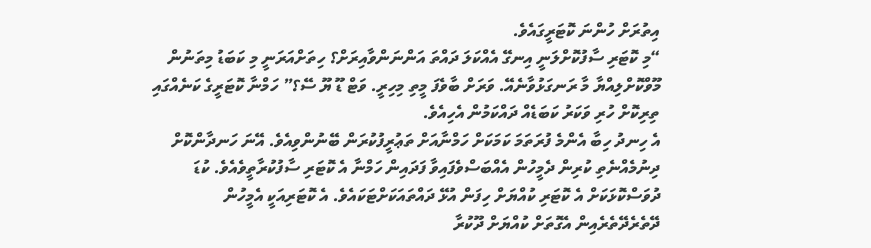އިތުރަށް ހުންނަ ކޮޓަރީގައެވެ.
“މި ކޮޓަރި ސާފުކޮށްލަނީ އިނގޭ އެއްކަލަ ދައްތަ އަންނަންވާއިރަށް؟ ހިތަށްއަރަނީ މި ކަބަޑު މިތަނުން މޫވްކޮށްލިއްޔާ މާ ރަނގަޅުވާނެއޭ. ވަރަށް ބާވެފަ މީތި މިހިރީ. ވަޓް ޑޫ ޔޫ ސޭ؟” ހަމްނާ ކޮޓަރީގެ ކަނެއްގައި ތިރިކޮށް ހުރި ވަކަރު ކަބަޑެއް ދައްކަމުން އެހިއެވެ.
އެ ހިނދު ހިބާ އެންމެ ފުރަތަމަ ކަމަކަށް ހަމްނާއަށް ތަޢުރީފުކުރަން ބޭނުންވިއެވެ. އޭނަ ހަނދާންކޮށް ދިނުމެއްނެތި ކުރިން ދެމީހުން އެއްބަސްވެފައިވާ ފަދައިން ހަމްނާ އެ ކޮޓަރި ސާފުކުރާތީވެއެވެ. ކުޑަ ދުވަސްކޮޅަކަށް އެ ކޮޓަރި ކުއްޔަށް ހިފަން އުޅޭ ދައްތައަކަށްޓަކައެވެ. އެ ކޮޓަރިއަކީ އެމީހުން ދޭތެރެދޭތެރެއިން އެގޮތަށް ކުއްޔަށް ދޫކުރާ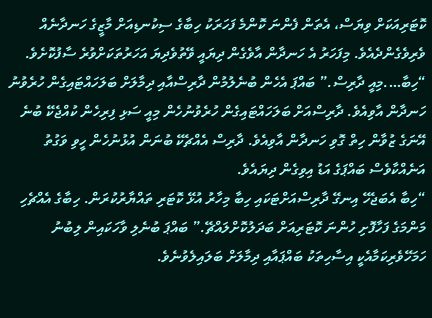ކޮޓަރިއަކަށް ވިޔަސް، އެތަން ފެންނަ ކޮންމެ ފަހަރަކު ހިބާގެ ސިކުނޑިއަށް މާޒީގެ ހަނދާނެއް ވެރިވެގެންދެއެވެ. މިފަހަރު އެ ހަނދާން އާވެގެން ދިޔައީ ވޭތުވެދިޔަ އަހަރުތަކަށްވުރެ ސާފުކޮށެވެ.
“ހިބާ….މިއީ ދާރިސް.” ބައްޕަ އެހެން ބުނެލުމުން ދާރިސްއާއި ދިމާލަށް ބަލަހައްޓައިގެން ހުރެވުނު ހަނދާން އާވިއެވެ. ދާރިސްއަށް ބަލަހައްޓައިގެން ހުރެވުނުހެން މިއީ ސަޅި ފިރިހެން ކުއްޖެކޭ ބުނެ އޭނަގެ ޒުވާން ހިތް ގޮވި ހަނދާން އާވިއެވެ. ދާރިސް އެއްޗެކޭ ބުނަން އުޅުނުހެން ހީވި ވަގުތު އަނެއްކާވެސް ބައްޕަގެ އަޑު އިވިގެން ދިޔައެވެ.
“ހިބާ އެބަޖެހޭ އިނގޭ ދާރިސްއަށްޓަކައި ހިބާ މިހާރު އުޅޭ ކޮޓަރި ތައްޔާރުކުރަން. ހިބާގެ އެއްޗެހި މަންމަގެ ފަހާފޮށި ހުންނަ ކޮޓަރިއަށް ބަދަލުކޮށްލައްޗޭ.” ބައްޕަ ބުނެލި ވާހަކައިން ލިބުނު ހަމަހޭވެރިކަމާއެކީ އިސާހިތަކު ބައްޕައާއި ދިމާލަށް ބަލައިލެވުނެވެ.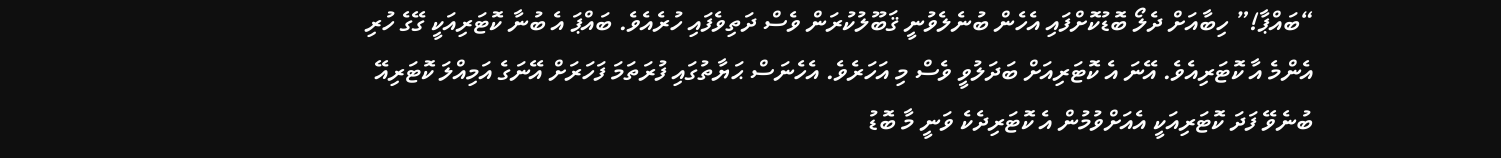“ބައްޕާ!” ހިބާއަށް ދެލޯ ބޮޑުކޮށްފައި އެހެން ބުނެލެވުނީ ޤަބޫލުކުރަން ވެސް ދަތިވެފައި ހުރެއެވެ. ބައްޕަ އެ ބުނާ ކޮޓަރިއަކީ ގޭގެ ހުރި އެންމެ އާ ކޮޓަރިއެވެ. އޭނަ އެ ކޮޓަރިއަށް ބަދަލުވީ ވެސް މި އަހަރެވެ. އެހެނަސް ޙަޔާތުގައި ފުރަތަމަ ފަހަރަށް އޭނަގެ އަމިއްލަ ކޮޓަރިއޭ ބުނެވޭ ފަދަ ކޮޓަރިއަކީ އެއަށްވުމުން އެ ކޮޓަރިދެކެ ވަނީ މާ ބޮޑު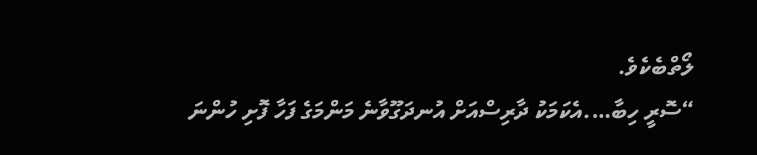ލޯތްބެކެވެ.
“ސޮރީ ހިބާ….އެކަމަކު ދާރިސްއަށް އުނދަގޫވާނެ މަންމަގެ ފަހާ ފޮށި ހުންނަ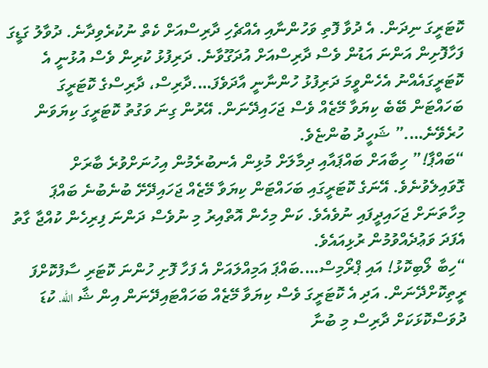ކޮޓަރީގަ ނިދަން. އެ ދުވާ ފޮތި ވަހުންނާއި އެއްޗެހި ދާރިސްއަށް ކެތް ނުކުރެވިދާނެ. ދުވާލު ގަޑީގަ ފަހާފޮށިން އަންނަ އަޑުން ވެސް ދާރިސްއަށް އުދަގޫވާނެ. ދަރިފުޅު ކުރިން ވެސް އުޅުނީ އެ ކޮޓަރީގައެއްނު އެހެންވީމަ ދަރިފުޅު ހުންނާނީ އާދަވެފަ….ދާރިސް، ދާރިސްގެ ކޮޓަރީގަ ބަހައްޓަން ބޭބެ ކިޔަވާ މޭޒެއް ވެސް ޖަހައިދޭނަން. އޭރުން ގިނަ ވަގުތު ކޮޓަރީގަ ކިޔަވަން ހުރެވޭނެ….” ޝަހީދު ބުންޏެވެ.
“ބައްޕާ!” ހިބާއަށް ބައްޕައާއި ދިމާލަށް މުޅިން އެނބުރެމުން އިހުނަށްވުރެ ބާރަށް ގޮވައިލެވުނެވެ. އޭނަގެ ކޮޓަރީގައި ބަހައްޓަން ކިޔަވާ މޭޒެއް ޖަހައިދޭށޭ ބުނެބުނެ ބައްޕަ މިހާތަނަށް ޖަހައިދީފައި ނުވެއެވެ. ކަން މިހެން އޮތްއިރު މި ނުވެސް ދަންނަ ފިރިހެން ކުއްޖާ ގާތު އެފަދަ ވަޢުދެއްވުމުން ރުޅިއައެވެ.
“ހިބާ ލޯބިކޮޅު! އައި ޕްރޯމިސް….ބައްޕަ އަމިއްލައަށް އެ ފަހާ ފޮށި ހުންނަ ކޮޓަރި ސާފުކޮށްފަ ރީތިކޮށްދޭނަން. އަދި އެ ކޮޓަރީގަ ވެސް ކިޔަވާ މޭޒެއް ބަހައްޓައިދޭނަން އިން ޝާ الله. ކުޑަ ދުވަސްކޮޅަކަށް ދާރިސް މި ބުނާ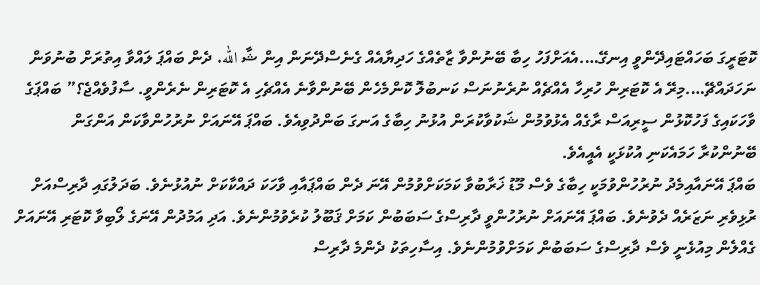ކޮޓަރީގަ ބަހައްޓައިދޭންވީ އިނގޭ….އެއަށްފަހު ހިބާ ބޭނުންވާ ޒާތެއްގެ ހަދިޔާއެއް ގެނެސްދޭނަން އިން ޝާ الله. ދެން ބައްޕަ ލައްވާ އިތުރަށް ބުނުވަން ނަހަދައްޗޭ….މިރޭ އެ ކޮޓަރިން ހުރިހާ އެއްޗެއް ނުރެނުނަސް ކަނބުލޮ ކޮންމެހެން ބޭނުންވާނެ އެއްޗެހި އެ ކޮޓަރިން ނެރެންވީ. ސާފުވެއްޖެ؟” ބައްޕަގެ ވާހަކައިގެ ފަހުކޮޅުން ސީރިއަސް ރާގެއް އެޅުވުމުން ޝަކުވާކުރަން އުޅުނު ހިބާގެ އަނގަ ބަންދުވިއެވެ. ބައްޕަ އޭނައަށް ނުރުހުންވާކަން އަންގަން ބޭނުންކުރާ ހަމައެކަނި އުކުޅަކީ އެއީއެވެ.
ބައްޕަ އޭނައާއިމެދު ނުރުހުންވުމަކީ ހިބާގެ ވެސް މޫޑު ޚަރާބުވާ ކަމަކަށްވުމުން އޭނަ ދެން ބައްޕައާއި ވާހަކަ ދައްކާކަށް ނުއުޅުނެވެ. ބަދަލުގައި ދާރިސްއަށް ރުޅިވެރި ނަޒަރެއް ދެވުނެވެ. ބައްޕަ އޭނައަށް ނުރުހުންވީ ދާރިސްގެ ސަބަބުން ކަމަށް ޤަބޫލު ކުރެވުމުންނެވެ. އަދި އަމުދުން އޭނަގެ ލޯބިވާ ކޮޓަރި އޭނައަށް ގެއްލެން މިއުޅެނީ ވެސް ދާރިސްގެ ސަބަބުން ކަމަށްވުމުންނެވެ. އިސާހިތަކު ދެންމެ ދާރިސް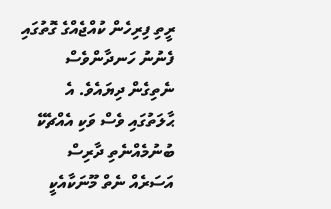ރީތި ފިރިހެން ކުއްޖެއްގެ ގޮތުގައި ފެނުނު ހަނދާންވެސް ނެތިގެން ދިޔައެވެ. އެ ޙާލަތުގައި ވެސް ވަކި އެއްޗެކޭ ބުނުމެއްނެތި ދާރިސް އަސަރެއް ނެތް މޫނަކާއެކީ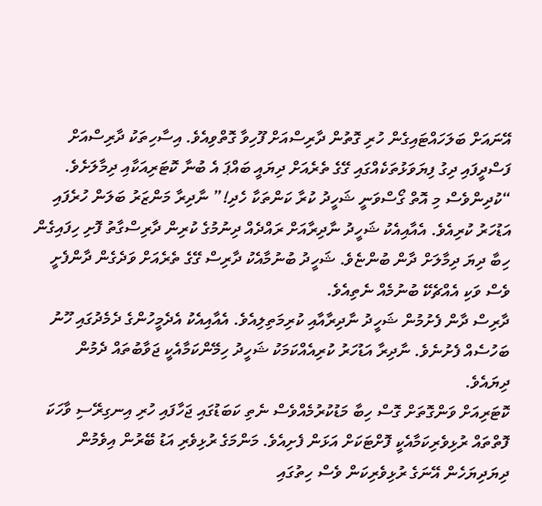އޭނައަށް ބަލަހައްޓައިގެން ހުރި ގޮތުން ދާރިސްއަށް ފޫހިވާ ގޮތްވިއެވެ. އިސާހިތަކު ދާރިސްއަށް ފަސްދީފައި ދިގު ފިޔަވަޅުތަކެއްގައި ގޭގެ ތެރެއަށް ދިޔައީ ބައްޕަ އެ ބުނާ ކޮޓަރިއަކާއި ދިމާލަށެވެ.
“ކުދިންވެސް މި އޮތް ގޯސްވަނީ ޝަހީދު ކުރާ ކަންތަކާ ހެދި!” ނާދިރާ މަންޒަރު ބަލަން ހުރެފައި އަޑުހަރު ކުރިއެވެ. އެއާއިއެކު ޝަހީދު ނާދިރާއަށް ރައްދެއް ދިނުމުގެ ކުރިން ދާރިސްގާތު ފޮށި ހިފައިގެން ހިބާ ދިޔަ ދިމާލަށް ދާން ބުންޏެވެ. ޝަހީދު ބުނުމާއެކު ދާރިސް ގޭގެ ތެރެއަށް ވަދެގެން ދާންފެށީ ވެސް ވަކި އެއްޗެކޭ ބުނުމެއް ނެތިއެވެ.
ދާރިސް ދާން ފެށުމުން ޝަހީދު ނާދިރާއާއި ކުރިމަތިލިއެވެ. އެއާއިއެކު އެދެމީހުންގެ ދެމެދުގައި ހޫނު ބަހުސެއް ފެށުނެވެ. ނާދިރާ އަޑުހަރު ކުރިއެއްކަމަކު ޝަހީދު ހިމޭންކަމާއެކީ ޖަވާބުތައް ދެމުން ދިޔައެވެ.
ކޮޓަރިއަށް ވަންގޮތަށް ގޮސް ހިބާ މަޑުކުރުމެއްވެސް ނެތި ކަބަޑުގައި ޖަހާފައި ހުރި އިނގިރޭސި ވާހަކަ ފޮތްތައް ރުޅިވެރިކަމާއެކީ ފޮށްޓަކަށް އަޅަން ފެށިއެވެ. މަންމަގެ ރުޅިވެރި އަޑު ބޭރުން އިވެމުން ދިޔަދިޔަހެން އޭނަގެ ރުޅިވެރިކަން ވެސް ހިތުގައި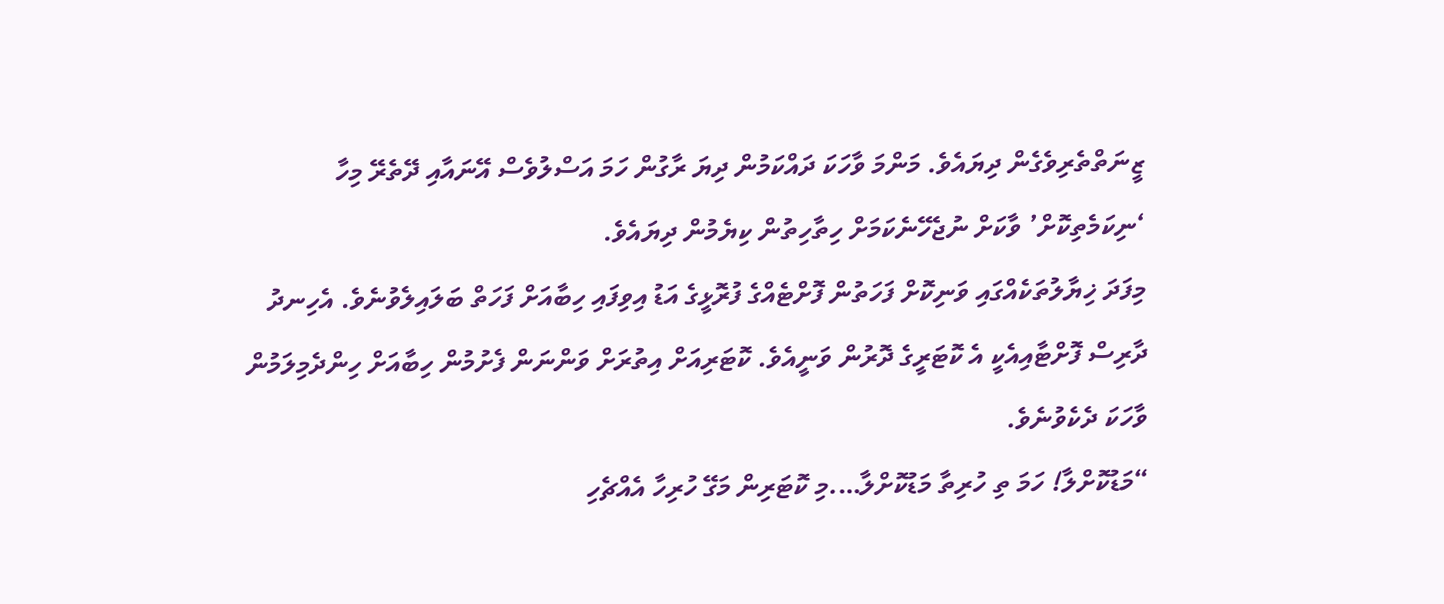ޒީނަތްތެރިވެގެން ދިޔައެވެ. މަންމަ ވާހަކަ ދައްކަމުން ދިޔަ ރާގުން ހަމަ އަސްލުވެސް އޭނައާއި ދޭތެރޭ މިހާ ‘ނިކަމެތިކޮށް’ ވާކަށް ނުޖެހޭނެކަމަށް ހިތާހިތުން ކިޔެމުން ދިޔައެވެ.
މިފަދަ ޚިޔާލުތަކެއްގައި ވަނިކޮށް ފަހަތުން ފޮށްޓެއްގެ ފުރޮޅީގެ އަޑު އިވިފައި ހިބާއަށް ފަހަތް ބަލައިލެވުނެވެ. އެހިނދު ދާރިސް ފޮށްޓާއިއެކީ އެ ކޮޓަރީގެ ދޮރުން ވަނީއެވެ. ކޮޓަރިއަށް އިތުރަށް ވަންނަން ފެށުމުން ހިބާއަށް ހިންދެމިލަމުން ވާހަކަ ދެކެވުނެވެ.
“މަޑުކޮށްލާ! ހަމަ ތި ހުރިތާ މަޑުކޮށްލާ….މި ކޮޓަރިން މަގޭ ހުރިހާ އެއްޗެހި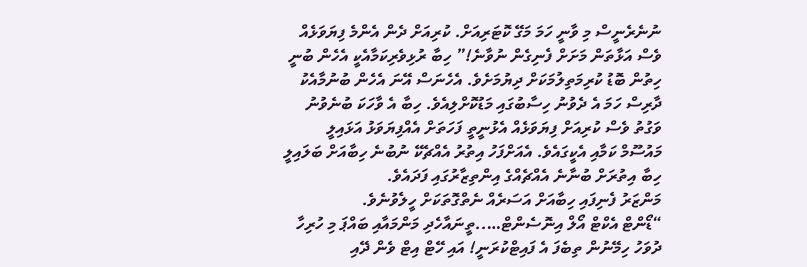ނުނެރެނީސް މި ވާނީ ހަމަ މަގޭ ކޮޓަރިއަށް. ކުރިއަށް ދެން އެންމެ ފިޔަވަޅެއް ވެސް އަޅާތަން މަށަށް ފެނިގެން ނުވާނެ!” ހިބާ ރުޅިވެރިކަމާއެކީ އެހެން ބުނީ ހިތުން ބޮޑު ކުރިމަތިލުމަކަށް ދިޔުމަށެވެ. އެހެނަސް އޭނަ އެހެން ބުނުމާއެކު ދާރިސް ހަމަ އެ ދެވުނު ހިސާބުގައި މަޑުކޮށްލިއެވެ. ހިބާ އެ ވާހަކަ ބުނެވުނު ވަގުތު ވެސް ކުރިއަށް ފިޔަވަޅެއް އެޅުނީތީ ފަހަތަށް އެއްފިޔަވަޅު އަޅައިލީ މައުސޫމް ކަމާއި އެކީގައެވެ. އެއަށްފަހު އިތުރު އެއްޗެކޭ ނުބުނެ ހިބާއަށް ބަލައިލީ ހިބާ އިތުރަށް ބުނާނެ އެއްޗެއްގެ އިންތިޒާރުގައި ފަދައެވެ.
މަންޒަރު ފެނިފައި ހިބާއަށް އަސަރެއް ނެތްގޮތަކަށް ހީލެވުނެވެ.
“ޑޯންޓް އެކްޓް އޯލް އިނޮސެންޓް…..ތީނައާހެދި މަންމައާއި ބައްޕަ މި ހުރިހާ ދުވަހު ހިމޭނުން ތިބެފަ އެ ފައިޓްކުރަނީ! އައި ހޭޓް އިޓް ވެން ދޭއި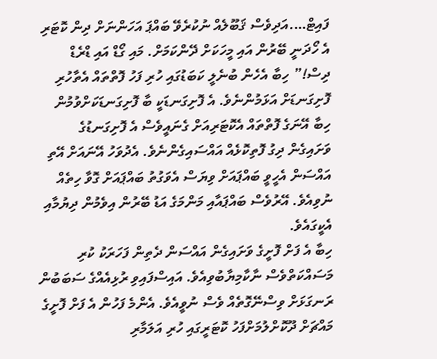ފައިޓް….އަދިވެސް ޤަބޫލެއް ނުކުރެވޭ ބައްޕަ އަހަންނަށް ދިން ކޮޓަރި އެ ހޯދަނީ ބޭރުން އައި މީހަކަށް ދޭންކަމަށް. މައި ގޯޑް އައި ޑްރެޑް ދިސް!” ހިބާ އެހެން ބުނެލީ ކަބަޑުގައި ހުރި ފަހު ފޮތްތައް އެތާހުރި ފޮށިގަނޑަށް އަޅަމުންނެވެ. އެ ފޮށިގަނޑަކީ ބާ ފޮށިގަނޑަކަށްވުމުން ހިބާ އޭނަގެ ފޮތްތައް އެކޮޓަރިއަށް ގެނައީވެސް އެ ފޮށިގަނޑުގެ ވަށައިގެން ދިގު ފޮތިކޮޅެއް އައްސައިގެންނެވެ. އެދުވަހު އޭނައަށް އޭތި އައްސަން އެހީވީ ބައްޕައަށް ވިޔަސް އެވަގުތު ބައްޕައަށް ގޮވާ ހިތެއް ނުވިއެވެ. އޭރުވެސް ބައްޕައާއި މަންމަގެ އަޑު ބޭރުން އިވެމުން ދިޔުމާއި އެކީގައެވެ.
ހިބާ އެ ފަށް ފޮށީގެ ވަށައިގެން އައްސަން ދެތިން ފަހަރަކު ކުރި މަސައްކަތްވެސް ނާކާމިޔާބުވިއެވެ. އައިސްފައިވި ރުޅިއެއްގެ ސަބަބުން ރަނގަޅަށް ވިސްނޭގޮތެއް ވެސް ނުވީއެވެ. އެންމެ ފަހުން އެ ފަށް ފޮށީގެ މައްޗަށް ދޫކޮށްލުމަށްފަހު ކޮޓަރީގައި ހުރި އަލަމާރި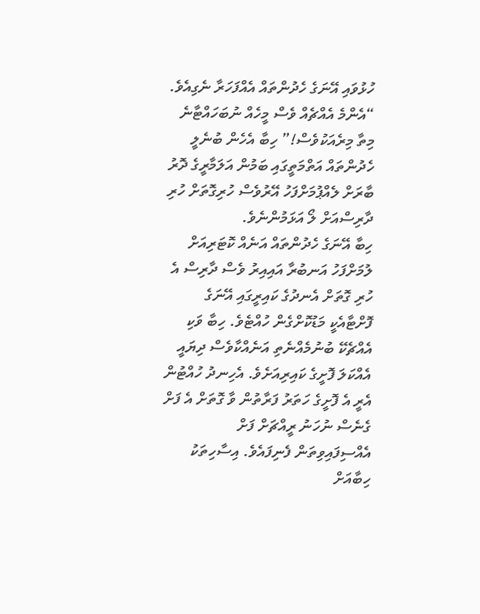ހުޅުވައި އޭނަގެ ހެދުންތައް އެއްފަހަރާ ނެގިއެވެ.
“އެންމެ އެއްޗެއް ވެސް މީހެއް ނުބަހައްޓާނެ މިތާ މިރެއަކުވެސް!” ހިބާ އެހެން ބުނެލީ ހެދުންތައް އަތްމަތީގައި ބަމުން އަލަމާރީގެ ދޮރު ބާރަށް ލެއްޕުމަށްފަހު އޭރުވެސް ހުރިގޮތަށް ހުރި ދާރިސްއަށް ލޯ އަޅަމުންނެވެ.
ހިބާ އޭނަގެ ހެދުންތައް އަނެއް ކޮޓަރިއަށް ލުމަށްފަހު އަނބުރާ އައިއިރު ވެސް ދާރިސް އެ ހުރި ގޮތަށް އެނދުގެ ކައިރީގައި އޭނަގެ ފޮށްޓާއެކީ މަޑުކޮށްގެން ހުއްޓެވެ. ހިބާ ވަކި އެއްޗެކޭ ބުނުމެއްނެތި އަނެއްކާވެސް ދިޔައީ އެއްކަލަ ފޮށީގެ ކައިރިއަށެވެ. އެހިނދު ހުއްޓުން އެރީ އެ ފޮށީގެ ހަތަރު ފަރާތުން ވާ ގޮތަށް އެ ފަށް ގެނެސް ނުހަނު ރީއްޗަށް ފަށް އެއްސިފައިވިތަން ފެނިފައެވެ. އިސާހިތަކު ހިބާއަށް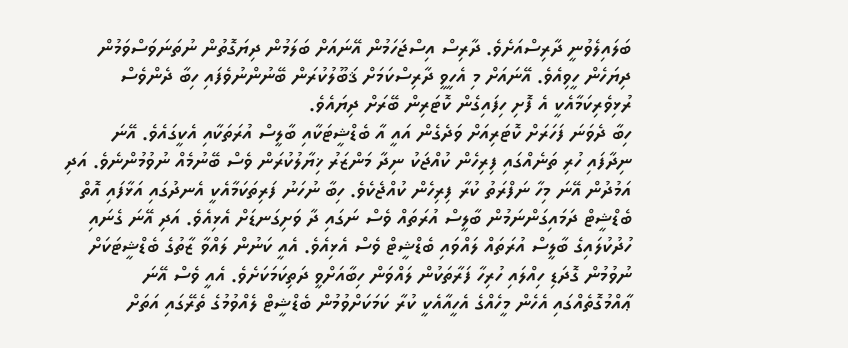ބަލައިލެވުނީ ދާރިސްއަށެވެ. ދާރިސް އިސްޖަހަމުން އޭނައަށް ބަލަމުން ދިޔަގޮތުން ނުތަނަވަސްވަމުން ދިޔަހެން ހީވިއެވެ. އޭނައަށް މި އެހީވީ ދާރިސްކަމަށް ޤަބޫލުކުރަން ބޭނުންނުވެފައި ހިބާ ދެންވެސް ރުޅިވެރިކަމާއެކީ އެ ފޮށި ހިފައިގެން ކޮޓަރިން ބޭރަށް ދިޔައެވެ.
ހިބާ ދެވަނަ ފަހަރަށް ކޮޓަރިއަށް ވަދެގެން އައީ އާ ބެޑްޝީޓަކާއި ބާލީސް އުރަތަކާއި އެކީގައެވެ. އޭނަ ނިދާފައި ހުރި ތަނެއްގައި ފިރިހެން ކުއްޖަކު ނިދާ މަންޒަރު ޚިޔާލުކުރަން ވެސް ބޭނުމެއް ނުވުމުންނެވެ. އަދި އަމުދުން އޭނަ މިހާ ނަފްރަތު ކުރާ ފިރިހެން ކުއްޖެކެވެ. ހިބާ ނުހަނު ފަރިތަކަމާއެކީ އެނދުގައި އަޅާފައި އޮތް ބެޑްޝީޓް ދަމައިގަންނަމުން ބާލީސް އުރަތައް ވެސް ނަގައި ދާ ވަށިގަނޑަށް އެޅިއެވެ. އަދި އޭނަ ގެނައި ހުދުކުލައިގެ ބާލީސް އުރަތައް ލައްވައި ބެޑްޝީޓް ވެސް އެޅިއެވެ. އެއީ ކަނުން ލައްވާ ޒާތުގެ ބެޑްޝީޓަކަށް ނުވުމުން ގޮދަޑި ހިއްލައި ހުރިހާ ފަރާތަކުން ލައްވަން ހިބާއަށްވީ ދަތިކަމަކަށެވެ. އެއީ ވެސް އޭނަ ޢާއްމުގޮތެއްގައި އެހެން މީހެއްގެ އެހީއާއެކީ ކުރާ ކަމަކަށްވުމުން ބެޑްޝީޓް ލެއްވުމުގެ ތެރޭގައި އަތަށް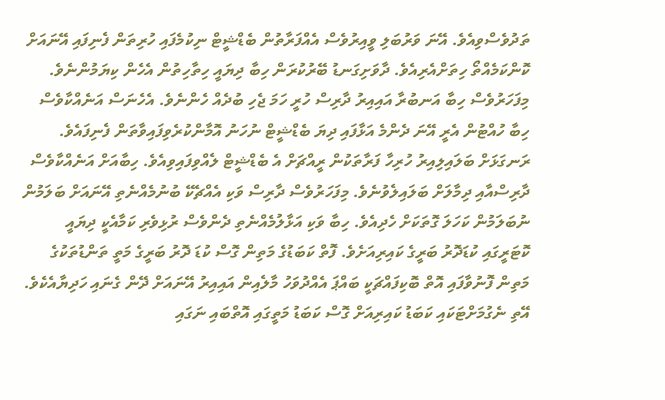ތަދުވެސްވިއެވެ. އޭނަ ވަރުބަލި ވީއިރުވެސް އެއްފަރާތުން ބެޑްޝީޓް ނިކުމެފައި ހުރިތަން ފެނިފައި އޭނައަށް ކޮންކަމެއްތޯ ހިތަށްއެރިއެވެ. ދާވަށިގަނޑު ބޭރުކުރަން ހިބާ ދިޔައީ ހިތާހިތުން އެހެން ކިޔަމުންނެވެ.
މިފަހަރުވެސް ހިބާ އަނބުރާ އައިއިރު ދާރިސް ހުރީ ހަމަ ޖެހި ބުދެއް ހެންނެވެ. އެހެނަސް އަނެއްކާވެސް ހިބާ ހުއްޓުން އެރީ އޭނަ ދެންމެ އަޅާފައި ދިޔަ ބެޑްޝީޓް ނުހަނު އޮމާންކުރެވިފައިވާތަން ފެނިފައެވެ. ރަނގަޅަށް ބަލައިލިއިރު ހުރިހާ ފަރާތަކުން ރީއްޗަށް އެ ބެޑްޝީޓް ލެއްވިފައިވިއެވެ. ހިބާއަށް އަނެއްކާވެސް ދާރިސްއާއި ދިމާލަށް ބަލައިލެވުނެވެ. މިފަހަރުވެސް ދާރިސް ވަކި އެއްޗެކޭ ބުނުމެއްނެތި އޭނައަށް ބަލަމުން ނުބަލަމުން ކަހަލަ ގޮތަކަށް ހެދިއެވެ. ހިބާ ވަކި އަޅާލުމެއްނެތި ދެންވެސް ރުޅިވެރި ކަމާއެކީ ދިޔައީ ކޮޓަރީގައި ކުޑަދޮރު ބަރީގެ ކައިރިއަށެވެ. ފޮތް ކަބަޑުގެ މަތިން ގޮސް ކުޑަ ދޮރު ބަރީގެ މަތީ ތަންޑުތަކުގެ މަތިން ފޮނުވާފައި އޮތް ބޮކިފައްޗަކީ ބައްޕަ އެއްދުވަހު މާލެއިން އައިއިރު އޭނައަށް ދޭން ގެނައި ހަދިޔާއެކެވެ. އޭތި ނެގުމަށްޓަކައި ކަބަޑު ކައިރިއަށް ގޮސް ކަބަޑު މަތީގައި އޮތްބައި ނަގައި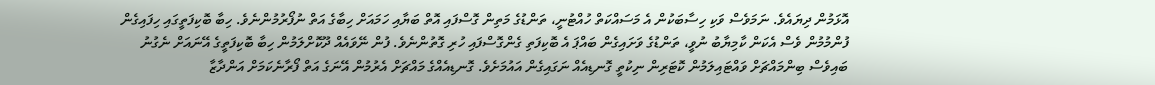އޮޅަމުން ދިޔައެވެ. ނަމަވެސް ވަކި ހިސާބަކުން އެ މަސައްކަތް ހުއްޓުނީ، ތަންޑުގެ މަތިން ގޮސްފައި އޮތް ބަޔާއި ހަމައަށް ހިބާގެ އަތް ނުފޯރުމުންނެވެ. ހިބާ ބޮކިފަތީގައި ހިފައިގެން ފުންމުމުން ވެސް އެކަން ކާމިޔާބު ނުވީ، ތަންޑުގެ ވަށައިގެން ބައްޕަ އެ ބޮކިފަތި ގެންގޮސްފައި ހުރި ގޮތުންނެވެ. ފުން ނޭވައެއް ދޫކޮށްލަމުން ހިބާ ބޮކިފަތީގެ އޭނައަށް ނެގުނު ބައިވެސް ބިންމައްޗަށް ވައްޓައިލަމުން ކޮޓަރިން ނިކުތީ ގޮނޑިއެއް ނަގައިގެން އައުމަށެވެ. ގޮނޑިއެއްގެ މައްޗަށް އެރުމުން އޭނަގެ އަތް ފޯރާނެކަމަށް އަންދާޒާ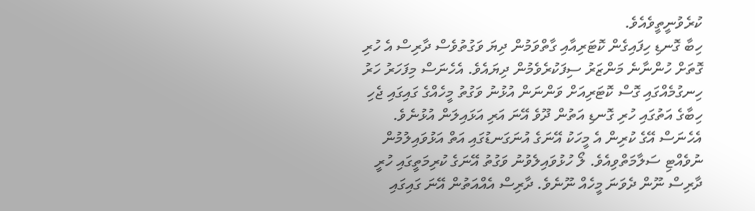ކުރެވުނީތީވެއެވެ.
ހިބާ ގޮނޑި ހިފައިގެން ކޮޓަރިއާއި ގާތްވަމުން ދިޔަ ވަގުތުވެސް ދާރިސް އެ ހުރި ގޮތަށް ހުންނާނެ މަންޒަރު ސިފަކުރެވެމުން ދިޔައެވެ. އެހެނަސް މިފަހަރު ހަރު ހިނގުމެއްގައި ގޮސް ކޮޓަރިއަށް ވަންނަން އުޅުނު ވަގުތު މީހެއްގެ ގައިގައި ޖެހި ހިބާގެ އަތުގައި ހުރި ގޮނޑި އަތުން ދޫވެ އޭނަ އަރި އަޅައިލަން އުޅުނެވެ. އެހެނަސް އޭގެ ކުރިން އެ މީހަކު އޭނަގެ އުނަގަނޑުގައި އަތް އަޅުވައިލުމުން ނުވެއްޓި ސަލާމަތްވިއެވެ. ލޯ ހުޅުވައިލެވުނު ވަގުތު އޭނަގެ ކުރިމަތީގައި ހުރީ ދާރިސް ނޫން ދެވަނަ މީހެއް ނޫނެވެ. ދާރިސް އެއްއަތުން އޭނަ ގައިގައި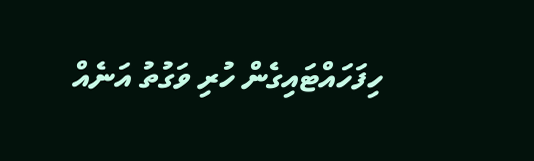ހިފަހައްޓައިގެން ހުރި ވަގުތު އަނެއް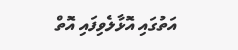އަތުގައި އޮޅާލެވިފައި އޮތް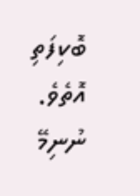ބޮކިފަތި އޮތެވެ.
ނުނިމޭ